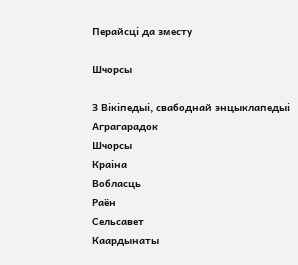Перайсці да зместу

Шчорсы

З Вікіпедыі, свабоднай энцыклапедыі
Аграгарадок
Шчорсы
Краіна
Вобласць
Раён
Сельсавет
Каардынаты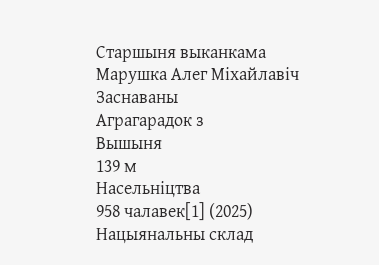Старшыня выканкама
Марушка Алег Міхайлавіч
Заснаваны
Аграгарадок з
Вышыня
139 м
Насельніцтва
958 чалавек[1] (2025)
Нацыянальны склад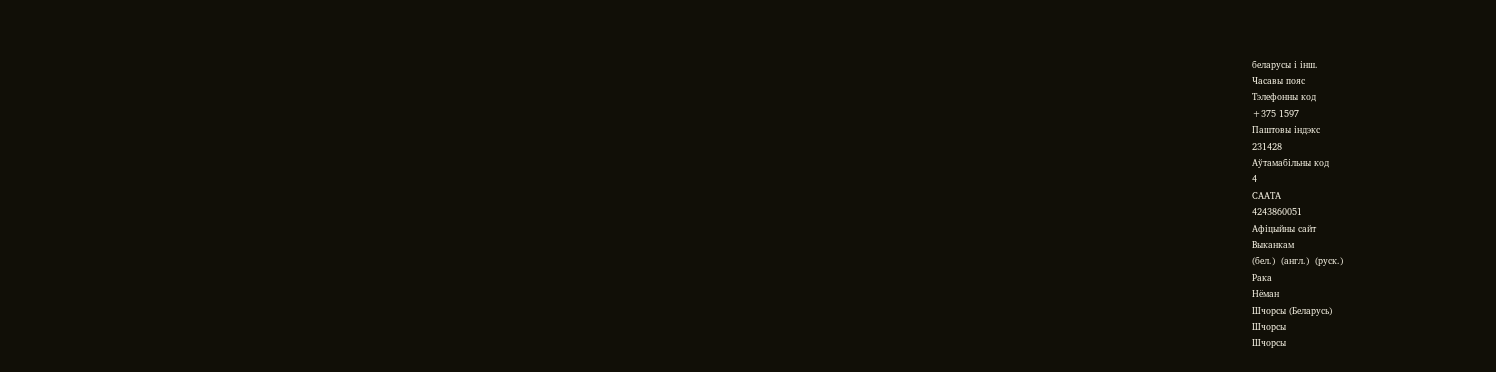беларусы і інш.
Часавы пояс
Тэлефонны код
+375 1597
Паштовы індэкс
231428
Аўтамабільны код
4
СААТА
4243860051
Афіцыйны сайт
Выканкам
(бел.)  (англ.)  (руск.)
Рака
Нёман
Шчорсы (Беларусь)
Шчорсы
Шчорсы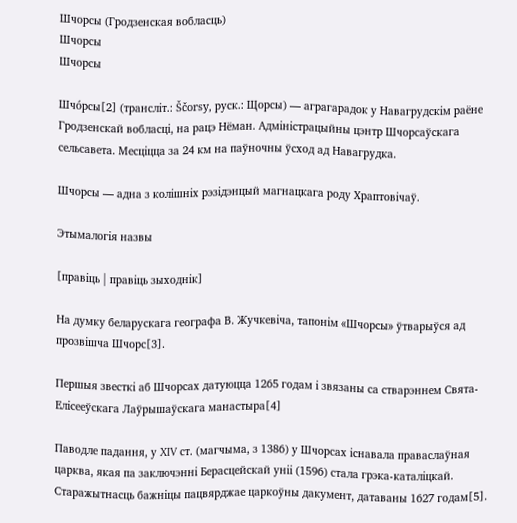Шчорсы (Гродзенская вобласць)
Шчорсы
Шчорсы

Шчо́рсы[2] (трансліт.: Ščorsy, руск.: Щорсы) — аграгарадок у Навагрудскім раёне Гродзенскай вобласці, на рацэ Нёман. Адміністрацыйны цэнтр Шчорсаўскага сельсавета. Месціцца за 24 км на паўночны ўсход ад Навагрудка.

Шчорсы — адна з колішніх рэзідэнцый магнацкага роду Храптовічаў.

Этымалогія назвы

[правіць | правіць зыходнік]

На думку беларускага географа В. Жучкевіча, тапонім «Шчорсы» ўтварыўся ад прозвішча Шчорс[3].

Першыя звесткі аб Шчорсах датуюцца 1265 годам і звязаны са стварэннем Свята-Елісееўскага Лаўрышаўскага манастыра[4]

Паводле падання, у XIV ст. (магчыма, з 1386) у Шчорсах існавала праваслаўная царква, якая па заключэнні Берасцейскай уніі (1596) стала грэка-каталіцкай. Старажытнасць бажніцы пацвярджае царкоўны дакумент, датаваны 1627 годам[5].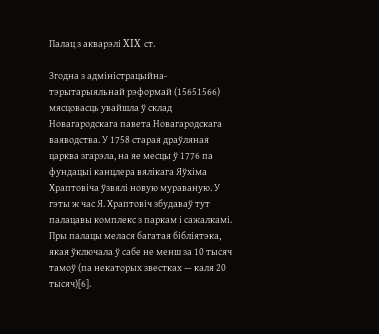Палац з акварэлі XIX ст.

Згодна з адміністрацыйна-тэрытарыяльнай рэформай (15651566) мясцовасць увайшла ў склад Новагародскага павета Новагародскага ваяводства. У 1758 старая драўляная царква згарэла, на яе месцы ў 1776 па фундацыі канцлера вялікага Яўхіма Храптовіча ўзвялі новую мураваную. У гэты ж час Я. Храптовіч збудаваў тут палацавы комплекс з паркам і сажалкамі. Пры палацы мелася багатая бібліятэка, якая ўключала ў сабе не менш за 10 тысяч тамоў (па некаторых звестках — каля 20 тысяч)[6].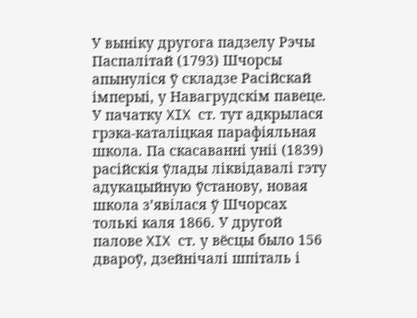У выніку другога падзелу Рэчы Паспалітай (1793) Шчорсы апынуліся ў складзе Расійскай імперыі, у Навагрудскім павеце. У пачатку XIX ст. тут адкрылася грэка-каталіцкая парафіяльная школа. Па скасаванні уніі (1839) расійскія ўлады ліквідавалі гэту адукацыйную ўстанову, новая школа з’явілася ў Шчорсах толькі каля 1866. У другой палове XIX ст. у вёсцы было 156 двароў, дзейнічалі шпіталь і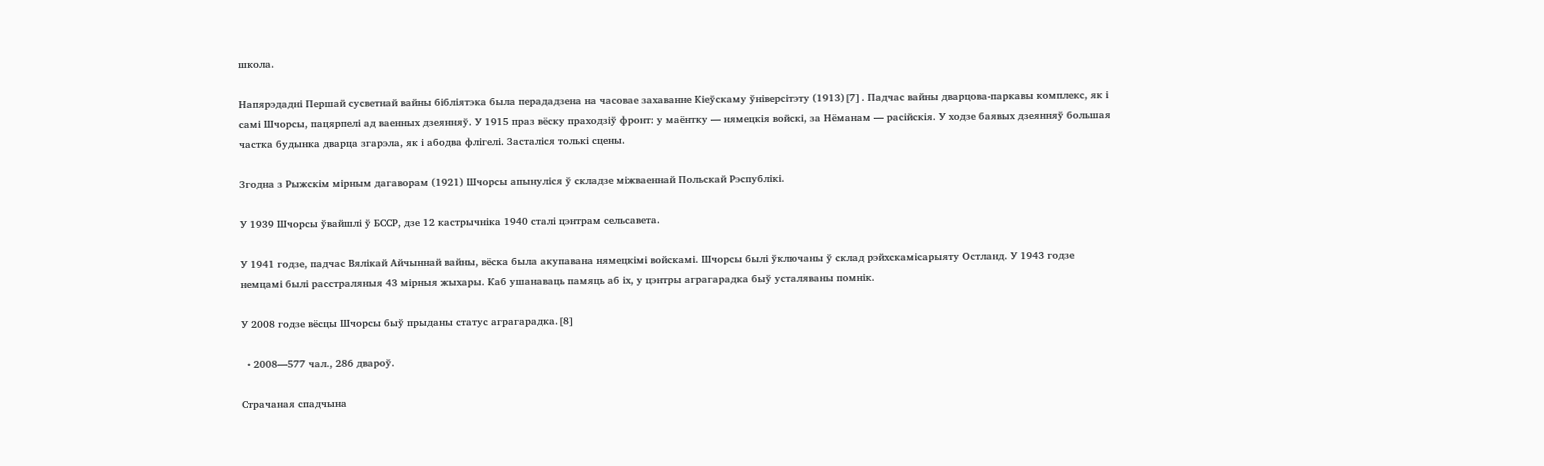школа.

Напярэдадні Першай сусветнай вайны бібліятэка была перададзена на часовае захаванне Кіеўскаму ўніверсітэту (1913)[7]. Падчас вайны дварцова-паркавы комплекс, як і самі Шчорсы, пацярпелі ад ваенных дзеянняў. У 1915 праз вёску праходзіў фронт: у маёнтку — нямецкія войскі, за Нёманам — расійскія. У ходзе баявых дзеянняў большая частка будынка дварца згарэла, як і абодва флігелі. Засталіся толькі сцены.

Згодна з Рыжскім мірным дагаворам (1921) Шчорсы апынуліся ў складзе міжваеннай Польскай Рэспублікі.

У 1939 Шчорсы ўвайшлі ў БССР, дзе 12 кастрычніка 1940 сталі цэнтрам сельсавета.

У 1941 годзе, падчас Вялікай Айчыннай вайны, вёска была акупавана нямецкімі войскамі. Шчорсы былі ўключаны ў склад рэйхскамісарыяту Остланд. У 1943 годзе немцамі былі расстраляныя 43 мірныя жыхары. Каб ушанаваць памяць аб іх, у цэнтры аграгарадка быў усталяваны помнік.

У 2008 годзе вёсцы Шчорсы быў прыданы статус аграгарадка.[8]

  • 2008—577 чал., 286 двароў.

Страчаная спадчына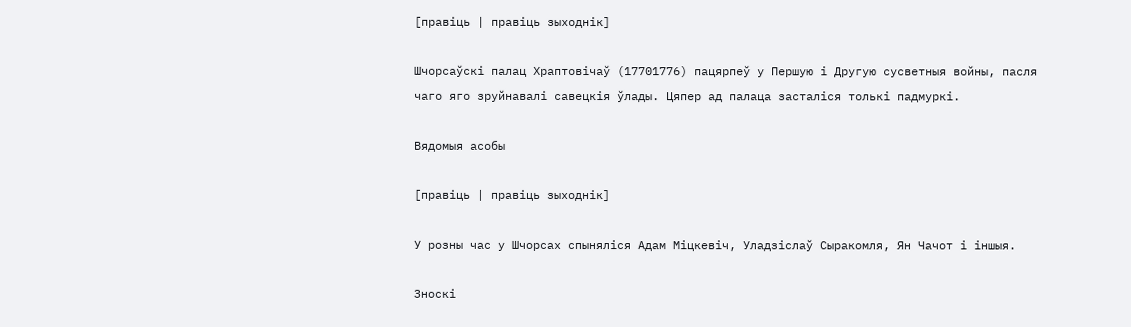[правіць | правіць зыходнік]

Шчорсаўскі палац Храптовічаў (17701776) пацярпеў у Першую і Другую сусветныя войны, пасля чаго яго зруйнавалі савецкія ўлады. Цяпер ад палаца засталіся толькі падмуркі.

Вядомыя асобы

[правіць | правіць зыходнік]

У розны час у Шчорсах спыняліся Адам Міцкевіч, Уладзіслаў Сыракомля, Ян Чачот і іншыя.

Зноскі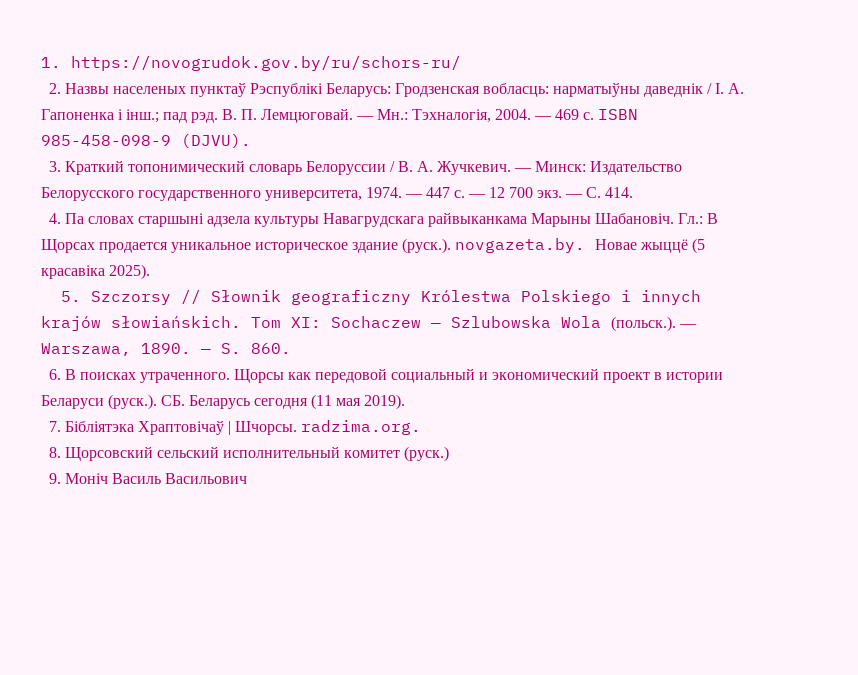1. https://novogrudok.gov.by/ru/schors-ru/
  2. Назвы населеных пунктаў Рэспублікі Беларусь: Гродзенская вобласць: нарматыўны даведнік / І. А. Гапоненка і інш.; пад рэд. В. П. Лемцюговай. — Мн.: Тэхналогія, 2004. — 469 с. ISBN 985-458-098-9 (DJVU).
  3. Краткий топонимический словарь Белоруссии / В. А. Жучкевич. — Минск: Издательство Белорусского государственного университета, 1974. — 447 с. — 12 700 экз. — С. 414.
  4. Па словах старшыні адзела культуры Навагрудскага райвыканкама Марыны Шабановіч. Гл.: В Щорсах продается уникальное историческое здание (руск.). novgazeta.by. Новае жыццё (5 красавіка 2025).
  5. Szczorsy // Słownik geograficzny Królestwa Polskiego i innych krajów słowiańskich. Tom XI: Sochaczew — Szlubowska Wola (польск.). — Warszawa, 1890. — S. 860.
  6. В поисках утраченного. Щорсы как передовой социальный и экономический проект в истории Беларуси (руск.). СБ. Беларусь сегодня (11 мая 2019).
  7. Бібліятэка Храптовічаў | Шчорсы. radzima.org.
  8. Щорсовский сельский исполнительный комитет (руск.)
  9. Моніч Василь Васильович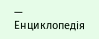— Енциклопедія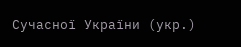Сучасної України (укр.)